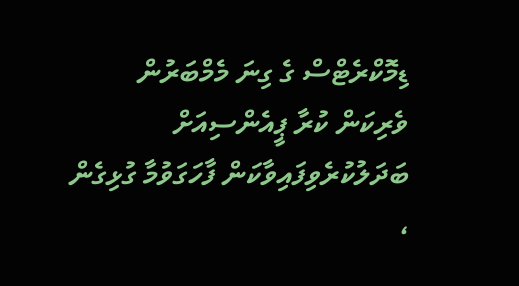ޑިމޮކްރެޓްސް ގެ ގިނަ މެމްބަރުން ވެރިކަން ކުރާ ޕީއެންސިއަށް ބަދަލުކުރެވިފައިވާކަން ފާހަގަވުމާ ގުޅިގެން ،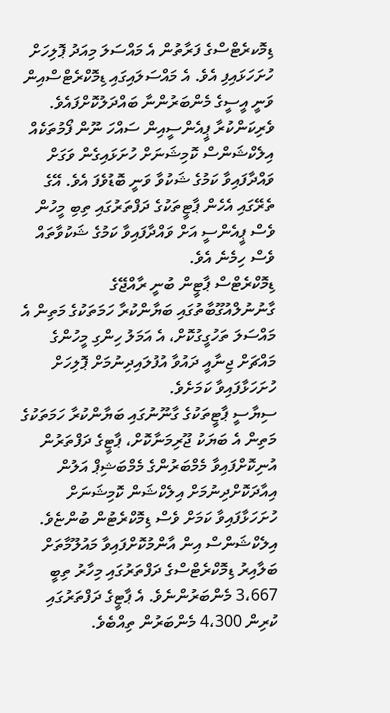ޑިމޮކރެޓްސްގެ ފަރާތުން އެ މައްސަލަ މިއަދު ޕޮލިހަށް ހުށަހަޅައިފި އެވެ. އެ މައްސަލައިގައި ޑިމޮކްރެޓްސްއިން ވަނީ އީސީގެ މެންބަރުންނާ ބައްދަލުކޮށްފައެވެ.
ވެރިކަންކުރާ ޕީއެންސީއިން ސައްހަ ނޫން ފޯމުތަކެއް އިލެކްޝަންސް ކޮމިޝަނަށް ހުށަޅައިގެން ވަގަށް ވައްދާފައިވާ ކަމުގެ ޝަކުވާ ވަނީ ބޮޑުވެފަ އެވެ. އޭގެ ތެރޭގައި އެހެން ޕާޓީތަކުގެ ދަފްތަރުގައި ތިބި މީހުން ވެސް ޕީއެންސީ އަށް ވައްދާފައިވާ ކަމުގެ ޝަކުވާތައް ވެސް ހިމެނެ އެވެ.
ޑިމޮކްރެޓްސް ޕާޓީން ބުނީ ރާއްޖޭގެ ގާނުނުލްއުގޫބާތުގައި ބަޔާންކުރާ ހަމަތަކުގެ މަތިން އެ މައްސަލަ ތަހުގީގުކޮށް، އެ އަމަލު ހިންގި މީހުންގެ މައްޗަށް ޖިނާއީ ދައުވާ އުފުލައިދިނުމަށް ޕޮލިހަށް ހުށަހަޅާފައިވާ ކަމަށެވެ.
ސިޔާސީ ޕާޓީތަކުގެ ގާނޫނުގައި ބަޔާންކުރާ ހަމަތަކުގެ މަތިން އެ ބަޔަކު ޖޫރިމަނާކޮށް، ޕާޓީގެ ދަފްތަރުން އުނިކޮށްފައިވާ މެމްބަރުންގެ މެމްބަޝިޕް އަލުން އިއާދަކޮށްދިނުމަށް އިލެކްޝަން ކޮމިޝަނަށް ހުށަހަޅާފައިވާ ކަމަށް ވެސް ޑިމޮކްރެޓުން ބުންޏެވެ.
އިލެކްޝަންސް އިން އާންމުކޮށްފައިވާ މައުލޫމާތަށް ބަލާއިރު ޑިމޮކްރެޓްސްގެ ދަފްތަރުގައި މިހާރު ތިބީ 3،667 މެންބަރުންނެވެ. އެ ޕާޓީގެ ދަފްތަރުގައި ކުރިން 4،300 މެންބަރުން ތިއްބެވެ.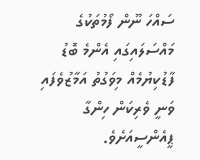ސައްހަ ނޫން ފޯމުތަކުގެ މައްސަލައިގައި އެންމެ ބޮޑު ފާޑުކިޔުމެއް މިވަގުތު އަމާޒުވެފައި ވަނީ ވެރިކަން ހިންގާ ޕީއެންސީއަށެވެ.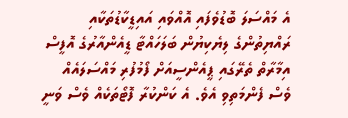އެ މައްސަލަ ބޮޑުވެފައި އޮއްވައި އައިޑީކާޑުތަކާއި ރައްޔިތުންގެ ލިޔެކިޔުން ބަލަހައްޓާ ޑީއެންއާރުގެ އޮފީސް އިމާރާތް ތެރޭގައި ޕީއެންސީއަށް ފޯމުފުރި މައްސަލައެއް ވެސް ފެންމަތިވި އެވެ. އެ ކަންކުރާ ފޮޓޯތަކެއް ވެސް ވަނީ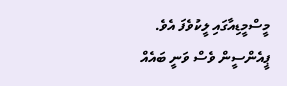މީސްމީޑިއާގައި ލީކުވެފަ އެވެ.
ޕީއެންސީން ވެސް ވަނީ ބައެއް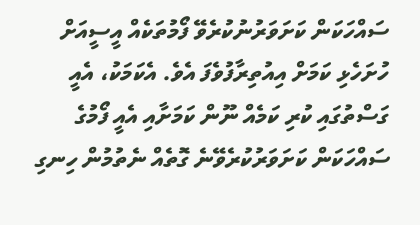ސައްހަކަން ކަށަވަރުނުކުރެވޭ ފޯމުތަކެއް އީސީއަށް ހުށަހެޅި ކަމަށް އިއުތިރާފުވެފަ އެވެ. އެކަމަކު، އެއީ ގަސްތުގައި ކުރި ކަމެއް ނޫން ކަމަށާއި އެއީ ފޯމުގެ ސައްހަކަން ކަށަވަރުކުރެވޭނެ ގޮތެއް ނެތުމުން ހިނގި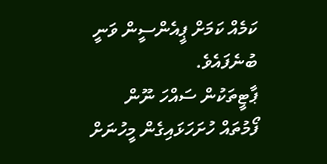ކަމެއް ކަމަށް ޕީއެންސީން ވަނީ ބުނެފައެވެ.
ޕާޓީތަކުން ސައްހަ ނޫން ފޯމުތައް ހުށަހަޅައިގެން މީހުނަށް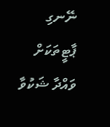ނޭނގި ޕާޓީތަކަށް ވައްދާ ޝަކުވާ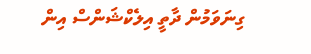ގިނަވަމުން ދާތީ އިލެކްޝަންސް އިން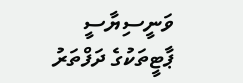ވަނީސިޔާސީ ޕާޓީތަކުގެ ދަފްތަރު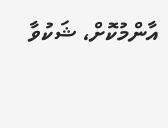އާންމުކޮށް، ޝަކުވާ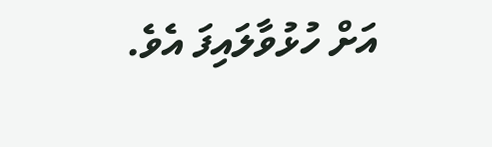އަށް ހުޅުވާލައިފަ އެވެ.